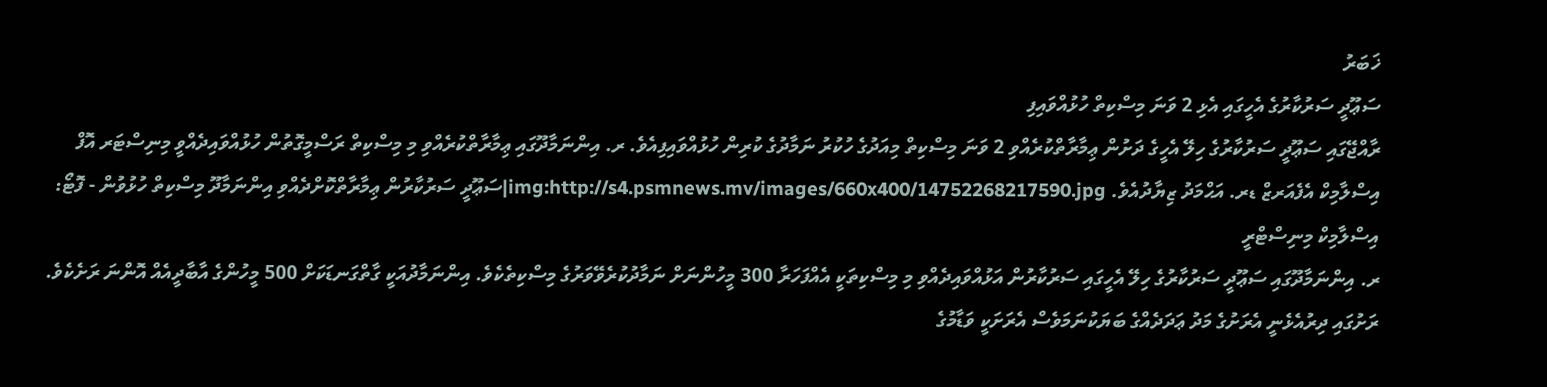ޚަބަރު
ސަޢޫދީ ސަރުކާރުގެ އެހީގައި އެޅި 2 ވަނަ މިސްކިތް ހުޅުއްވައިފި
ރާއްޖޭގައި ސަޢޫދީ ސަރުކާރުގެ ހިލޭ އެހީގެ ދަށުން ޢިމާރާތްކުރެއްވި 2 ވަނަ މިސްކިތް މިއަދުގެ ހުކުރު ނަމާދުގެ ކުރިން ހުޅުއްވައިފިއެވެ. ރ. އިންނަމާދޫގައި ޢިމާރާތްކުރެއްވި މި މިސްކިތް ރަސްމީގޮތުން ހުޅުއްވައިދެއްވީ މިނިސްޓަރ އޮފް އިސްލާމިކް އެފެއަރޒް ޑރ. އަޙްމަދު ޒިޔާދުއެވެ. img:http://s4.psmnews.mv/images/660x400/14752268217590.jpg|ސަޢޫދީ ސަރުކާރުން ޢިމާރާތްކޮށްދެއްވި އިންނަމާދޫ މިސްކިތް ހުޅުވުން - ފޮޓޯ: އިސްލާމިކް މިނިސްޓްރީ
ރ. އިންނަމާދޫގައި ސަޢޫދީ ސަރުކާރުގެ ހިލޭ އެހީގައި ސަރުކާރުން އަޅުއްވައިދެއްވި މި މިސްކިތަކީ އެއްފަހަރާ 300 މީހުންނަށް ނަމާދުކުރެވޭވަރުގެ މިސްކިތެކެވެ. އިންނަމާދުއަކީ ގާތްގަނޑަކަށް 500 މީހުންގެ އާބާދީއެއް އޮންނަ ރަށެކެވެ. ރަށުގައި ދިރުއެޅެނީ އެރަށުގެ މަދު ޢަދަދެއްގެ ބަޔަކުނަމަވެސް އެރަށަކީ ވަޑާމުގެ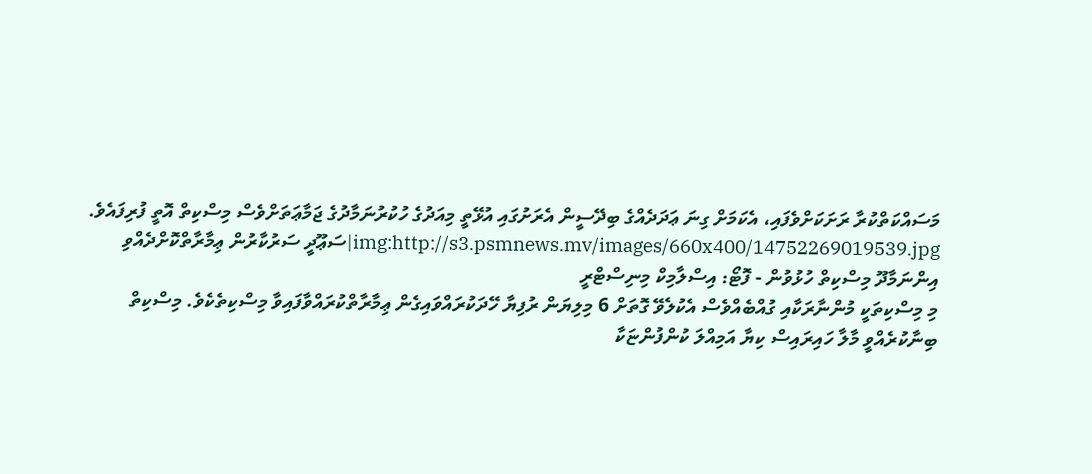މަސައްކަތްކުރާ ރަށަކަށްވެފައި، އެކަމަށް ގިނަ ޢަދަދެއްގެ ބިދޭސީން އެރަށުގައި އުޅޭތީ މިއަދުގެ ހުކުރުނަމާދުގެ ޖަމާޢަތަށްވެސް މިސްކިތް އޮތީ ފުރިފައެވެ. img:http://s3.psmnews.mv/images/660x400/14752269019539.jpg|ސަޢޫދީ ސަރުކާރުން ޢިމާރާތްކޮށްދެއްވި އިންނަމާދޫ މިސްކިތް ހުޅުވުން - ފޮޓޯ: އިސްލާމިކް މިނިސްޓްރީ
މި މިސްކިތަކީ މުންނާރަކާއި ގުއްބެއްވެސް އެކުލެވޭ ގޮތަށް 6 މިލިޔަން ރުފިޔާ ހޭދަކުރައްވައިގެން ޢިމާރާތްކުރައްވާފައިވާ މިސްކިތެކެވެ. މިސްކިތް ބިނާކުރެއްވީ މާލާ ހައިރައިސް ކިޔާ އަމިއްލަ ކުންފުންޏަކާ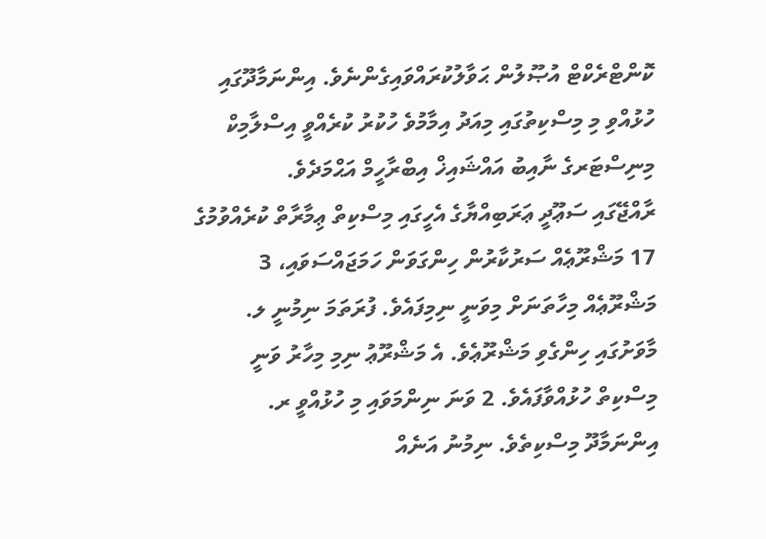ކޮންޓްރެކްޓް އުޞޫލުން ޙަވާލުކުރައްވައިގެންނެވެ. އިންނަމާދޫގައި ހުޅުއްވި މި މިސްކިތުގައި މިއަދު އިމާމުވެ ހުކުރު ކުރެއްވީ އިސްލާމިކް މިނިސްޓަރގެ ނާއިބު އައްޝައިޚް އިބްރާހީމް އަޙްމަދެވެ.
ރާއްޖޭގައި ސަޢޫދީ ޢަރަބިއްޔާގެ އެހީގައި މިސްކިތް ޢިމާރާތް ކުރެއްވުމުގެ 17 މަޝްރޫޢެއް ސަރުކާރުން ހިންގަވަން ހަމަޖައްސަވައި، 3 މަޝްރޫޢެއް މިހާތަނަށް މިވަނީ ނިމިފައެވެ. ފުރަތަމަ ނިމުނީ ލ. މާވަށުގައި ހިންގެވި މަޝްރޫޢެވެ. އެ މަޝްރޫޢު ނިމި މިހާރު ވަނީ މިސްކިތް ހުޅުއްވާފައެވެ. 2 ވަނަ ނިންމަވައި މި ހުޅުއްވީ ރ. އިންނަމާދޫ މިސްކިތެވެ. ނިމުނު އަނެއް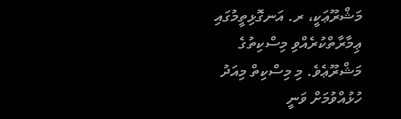މަޝްރޫޢަކީ، ރ. އަނގޮޅިތީމުގައި ޢިމާރާތްކުރެއްވި މިސްކިތުގެ މަޝްރޫޢެވެ. މި މިސްކިތް މިއަދު ހުޅުއްވުމަށް ވަނީ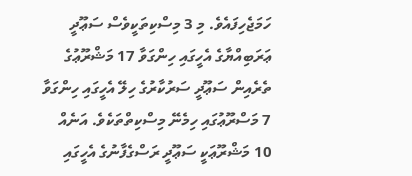ހަމަޖެހިފައެވެ. މި 3 މިސްކިތަކީވެސް ސަޢޫދީ ޢަރަބިއްޔާގެ އެހީގައި ހިންގަވާ 17 މަޝްރޫޢުގެ ތެރެއިން ސަޢޫދީ ސަރުކާރުގެ ހިލޭ އެހީގައި ހިންގަވާ 7 މަސްރޫޢުގައި ހިމެނޭ މިސްކިތްތަކެވެ. އަނެއް 10 މަޝްރޫޢަކީ ސަޢޫދީ ރަސްގެފާނުގެ އެހީގައި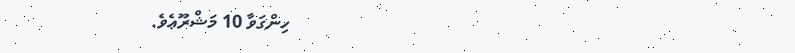ހިންގަވާ 10 މަޝްރޫޢެވެ.